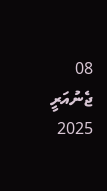08 ޖެނުއަރީ 2025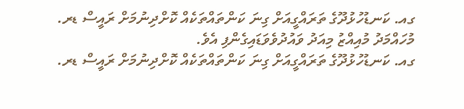ގއ. ކަނޑުހުޅުދޫގެ ތަރައްގީއަށް ގިނަ ކަންތައްތަކެއް ކޮށްދިނުމަށް ރައީސް ޑރ. މުހައްމަދު މުއިއްޒު މިއަދު ވައުދުވެވަޑައިގެންފި އެވެ.
ގއ. ކަނޑުހުޅުދޫގެ ތަރައްގީއަށް ގިނަ ކަންތައްތަކެއް ކޮށްދިނުމަށް ރައީސް ޑރ.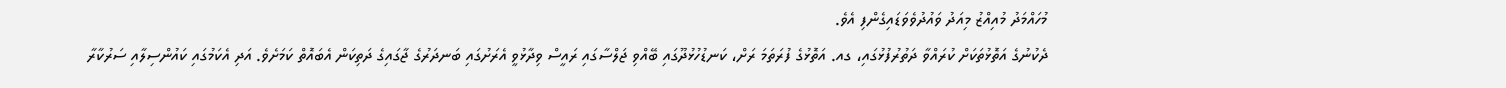މުހައްމަދު މުއިއްޒު މިއަދު ވައުދުވެވަޑައިގެންފި އެވެ.
ދެކުނުގެ އަތޮޅުތަކަށް ކުރައްވާ ދަތުރުފުޅުގައި، ގއ. އަތޮޅުގެ ފުރަތަމަ ރަށް، ކަނޑުހުޅުދޫގައި ބޭއްވި ޖަލްސާގައި ރައީސް ވިދާޅުވީ އެރަށުގައި ބަނދަރުގެ ޖާގައިގެ ދަތިކަން އެބައޮތް ކަމަށެވެ. އަދި އެކަމުގައި ކައުންސިލާއި ސަރުކާރާ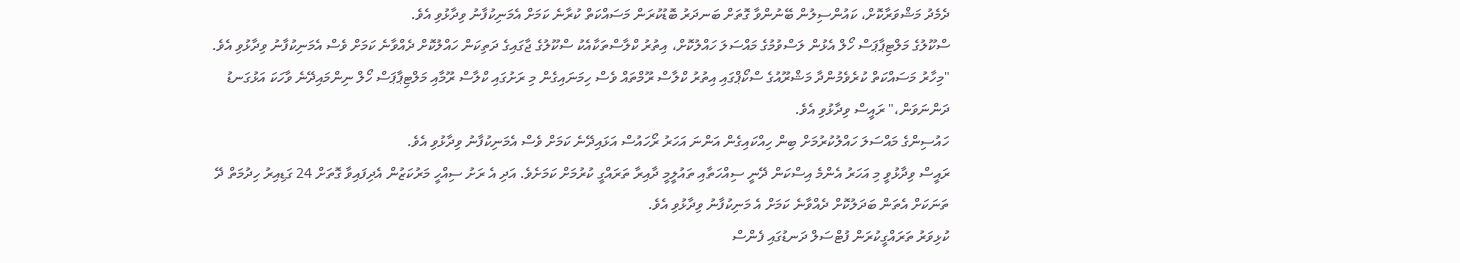ދެމެދު މަޝްވަރާކޮށް، ކައުންސިލުން ބޭނުންވާ ގޮތަށް ބަނދަރު ބޮޑުކުރަން މަސައްކަތް ކުރާނެ ކަމަށް އެމަނިކުފާނު ވިދާޅުވި އެވެ.
ސްކޫލުގެ މަލްޓިޕާޕަސް ހޯލް އެޅުން ލަސްވުމުގެ މައްސަލަ ހައްލުކޮށް، އިތުރު ކްލާސްތަކާއެކު ސްކޫލުގެ ޖާގައިގެ ދަތިކަން ހައްލުކޮށް ދެއްވާނެ ކަމަށް ވެސް އެމަނިކުފާނު ވިދާޅުވި އެވެ.
"މިހާރު މަސައްކަތް ކުރެވެމުންދާ މަޝްރޫއުގެ ސްކޯޕްގައި އިތުރު ކްލާސް ރޫމްތައް ވެސް ހިމަނައިގެން މި ރަށުގައި ކްލާސް ރޫމާއި މަލްޓިޕާޕަސް ހޯލް ނިންމައިދޭނެ ވާހަކަ އަޅުގަނޑު ދަންނަވަން،" ރައީސް ވިދާޅުވި އެވެ.
ހައުސިންގެ މައްސަލަ ހައްލުކުރުމަށް ބިން ހިއްކައިގެން އަންނަ އަހަރު ރޯހައުސް އަޅައިދޭނެ ކަމަށް ވެސް އެމަނިކުފާނު ވިދާޅުވި އެވެ.
ރައީސް ވިދާޅުވީ މި އަހަރު އެންމެ އިސްކަން ދޭނީ ސިއްހަތާއި ތައުލީމީ ދާއިރާ ތަރައްގީ ކުރުމަށް ކަމަށެވެ. އަދި އެ ރަށު ސިއްހީ މަރުކަޒުން އެދިފައިވާ ގޮތަށް 24 ގަޑިއިރު ހިދުމަތް ދޭ ތަނަކަށް އެތަން ބަދަލުކޮށް ދެއްވާނެ ކަމަށް އެ މަނިކުފާނު ވިދާޅުވި އެވެ.
ކުޅިވަރު ތަރައްގީކުރަން ފުޓްސަލް ދަނޑުގައި ފެންސް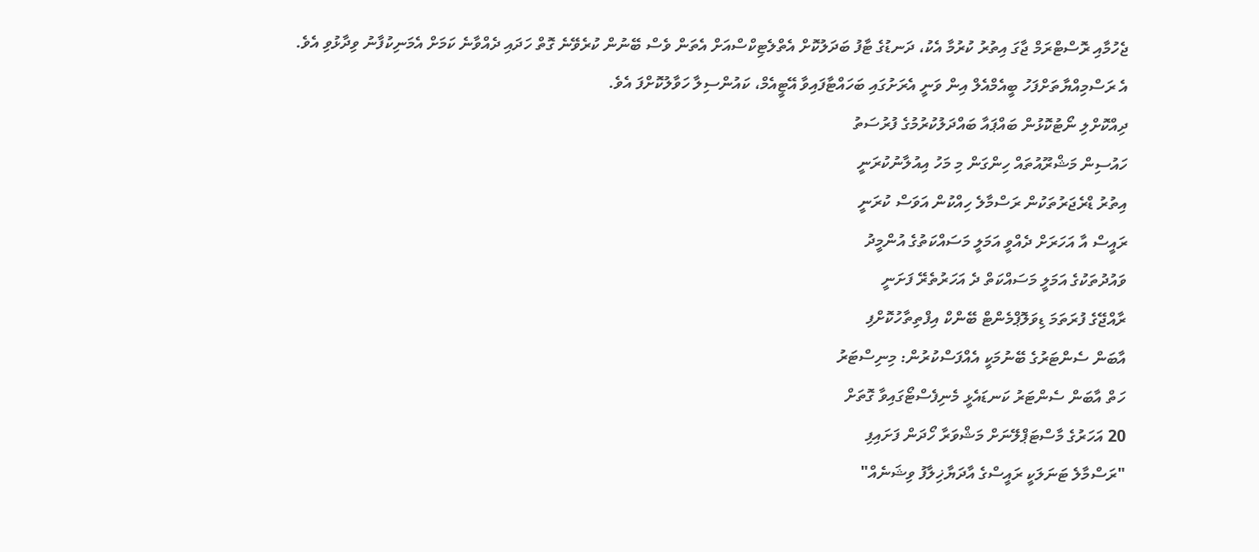ޖެހުމާއި ރޮސްޓްރަމް ޖާގަ އިތުރު ކުރުމާ އެކު، ދަނޑުގެ ޓާފު ބަދަލުކޮށް އެތްލެޓިކްސްއަށް އެތަން ވެސް ބޭނުން ކުރެވޭނެ ގޮތް ހަދައި ދެއްވާނެ ކަމަށް އެމަނިކުފާނު ވިދާޅުވި އެވެ.
އެ ރަސްމިއްޔާތަށްފަހު ބީއެމްއެލް އިން ވަނީ އެރަށުގައި ބަހައްޓާފައިވާ އޭޓީއެމް، ކައުންސިލާ ހަވާލުކޮށްފަ އެވެ.
ދިއްކޮށްލި ނޯޓުކޮޅުން ބައްޕައާ ބައްދަލުކުރުމުގެ ފުރުސަތު
ހައުސިން މަޝްރޫއުތައް ހިންގަން މި މަހު އިއުލާނުކުރަނީ
އިތުރު ޑްރެޖަރުތަކުން ރަސްމާލެ ހިއްކުން އަވަސް ކުރަނީ
ރައީސް އާ އަހަރަށް ދެއްވީ އަމަލީ މަސައްކަތުގެ އުންމީދު
ވައުދުތަކުގެ އަމަލީ މަސައްކަތް ދެ އަހަރުތެރޭ ފަށަނީ
ރާއްޖޭގެ ފުރަތަމަ ޑިވަލޮޕްމެންޓް ބޭންކް އިފްތިތާހުކޮށްފި
އާބަން ސެންޓަރުގެ ބޭނުމަކީ އެއްފަސްކުރުން: މިނިސްޓަރު
ހަތް އާބަން ސެންޓަރު ކަނޑައެޅީ މެނިފެސްޓޯގައިވާ ގޮތަށް
20 އަހަރުގެ މާސްޓަޕްލޭނަށް މަޝްވަރާ ހޯދަން ފަށައިފި
"ރަސްމާލެ ޓަނަލަކީ ރައީސްގެ އާދަޔާޚިލާފު ވިޝަނެއް"